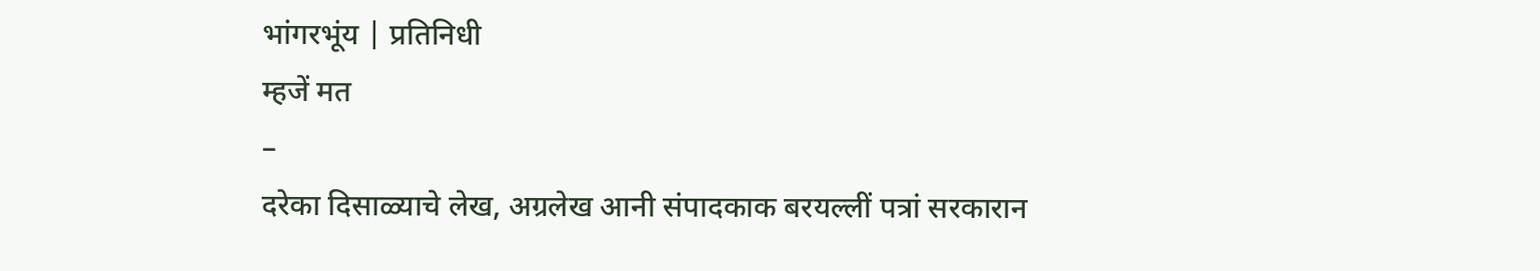भांगरभूंय | प्रतिनिधी
म्हजें मत
–
दरेका दिसाळ्याचे लेख, अग्रलेख आनी संपादकाक बरयल्लीं पत्रां सरकारान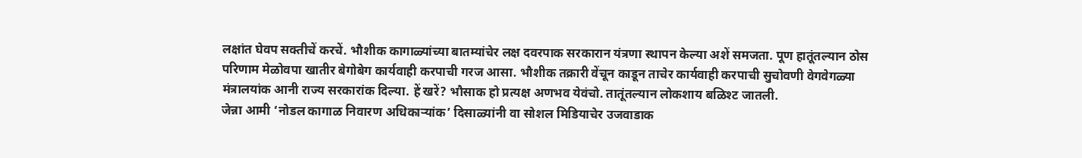लक्षांत घेवप सक्तीचें करचें. भौशीक कागाळ्यांच्या बातम्यांचेर लक्ष दवरपाक सरकारान यंत्रणा स्थापन केल्या अशें समजता. पूण हातूंतल्यान ठोस परिणाम मेळोवपा खातीर बेगोबेग कार्यवाही करपाची गरज आसा. भौशीक तक्रारी वेंचून काडून ताचेर कार्यवाही करपाची सुचोवणी वेगवेगळ्या मंत्रालयांक आनी राज्य सरकारांक दिल्या. हें खरें? भौसाक हो प्रत्यक्ष अणभव येवंचो. तातूंतल्यान लोकशाय बळिश्ट जातली.
जेन्ना आमी ‘नोडल कागाळ निवारण अधिकाऱ्यांक’ दिसाळ्यांनी वा सोशल मिडियाचेर उजवाडाक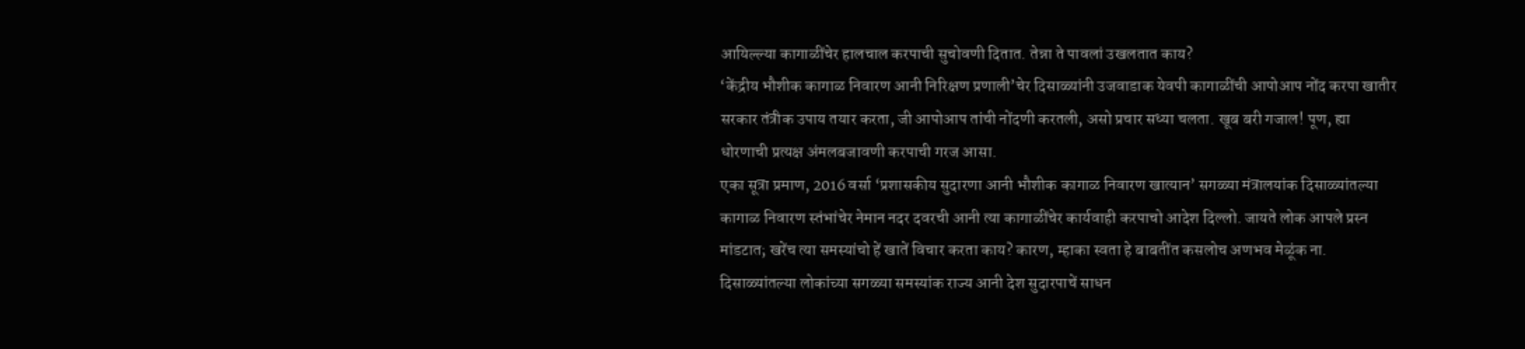आयिल्ल्या कागाळींचेर हालचाल करपाची सुचोवणी दितात. तेन्ना ते पावलां उखलतात काय?
‘केंद्रीय भौशीक कागाळ निवारण आनी निरिक्षण प्रणाली’चेर दिसाळ्यांनी उजवाडाक येवपी कागाळींची आपोआप नोंद करपा खातीर सरकार तंत्रीक उपाय तयार करता, जी आपोआप तांची नोंदणी करतली, असो प्रचार सध्या चलता. खूब बरी गजाल! पूण, ह्या धोरणाची प्रत्यक्ष अंमलबजावणी करपाची गरज आसा.
एका सूत्रा प्रमाण, 2016 वर्सा ‘प्रशासकीय सुदारणा आनी भौशीक कागाळ निवारण खात्यान’ सगळ्या मंत्रालयांक दिसाळ्यांतल्या कागाळ निवारण स्तंभांचेर नेमान नदर दवरची आनी त्या कागाळींचेर कार्यवाही करपाचो आदेश दिल्लो. जायते लोक आपले प्रस्न मांडटात; खरेंच त्या समस्यांचो हें खातें विचार करता काय? कारण, म्हाका स्वता हे बाबतींत कसलोच अणभव मेळूंक ना. दिसाळ्यांतल्या लोकांच्या सगळ्या समस्यांक राज्य आनी देश सुदारपाचें साधन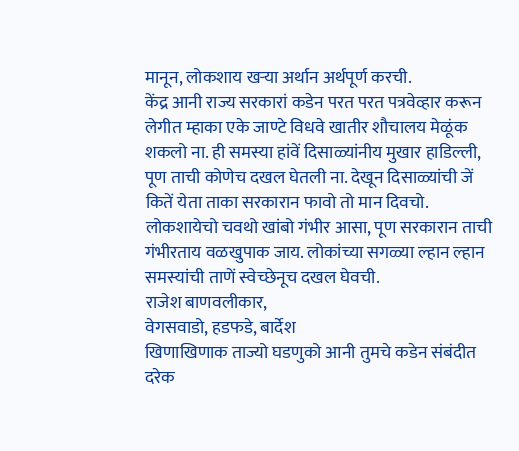मानून, लोकशाय खऱ्या अर्थान अर्थपूर्ण करची.
केंद्र आनी राज्य सरकारां कडेन परत परत पत्रवेव्हार करून लेगीत म्हाका एके जाण्टे विधवे खातीर शौचालय मेळूंक शकलो ना. ही समस्या हांवें दिसाळ्यांनीय मुखार हाडिल्ली, पूण ताची कोणेच दखल घेतली ना. देखून दिसाळ्यांची जें कितें येता ताका सरकारान फावो तो मान दिवचो. लोकशायेचो चवथो खांबो गंभीर आसा, पूण सरकारान ताची गंभीरताय वळखुपाक जाय. लोकांच्या सगळ्या ल्हान ल्हान समस्यांची ताणें स्वेच्छेनूच दखल घेवची.
राजेश बाणवलीकार,
वेगसवाडो, हडफडे, बार्देश
खिणाखिणाक ताज्यो घडणुको आनी तुमचे कडेन संबंदीत दरेक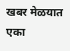खबर मेळयात एका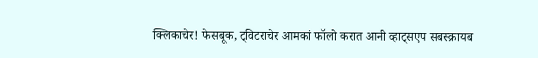क्लिकाचेर! फेसबूक, ट्विटराचेर आमकां फॉलो करात आनी व्हाट्सएप सबस्क्रायब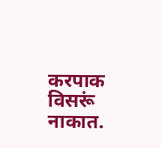करपाक विसरूं नाकात.